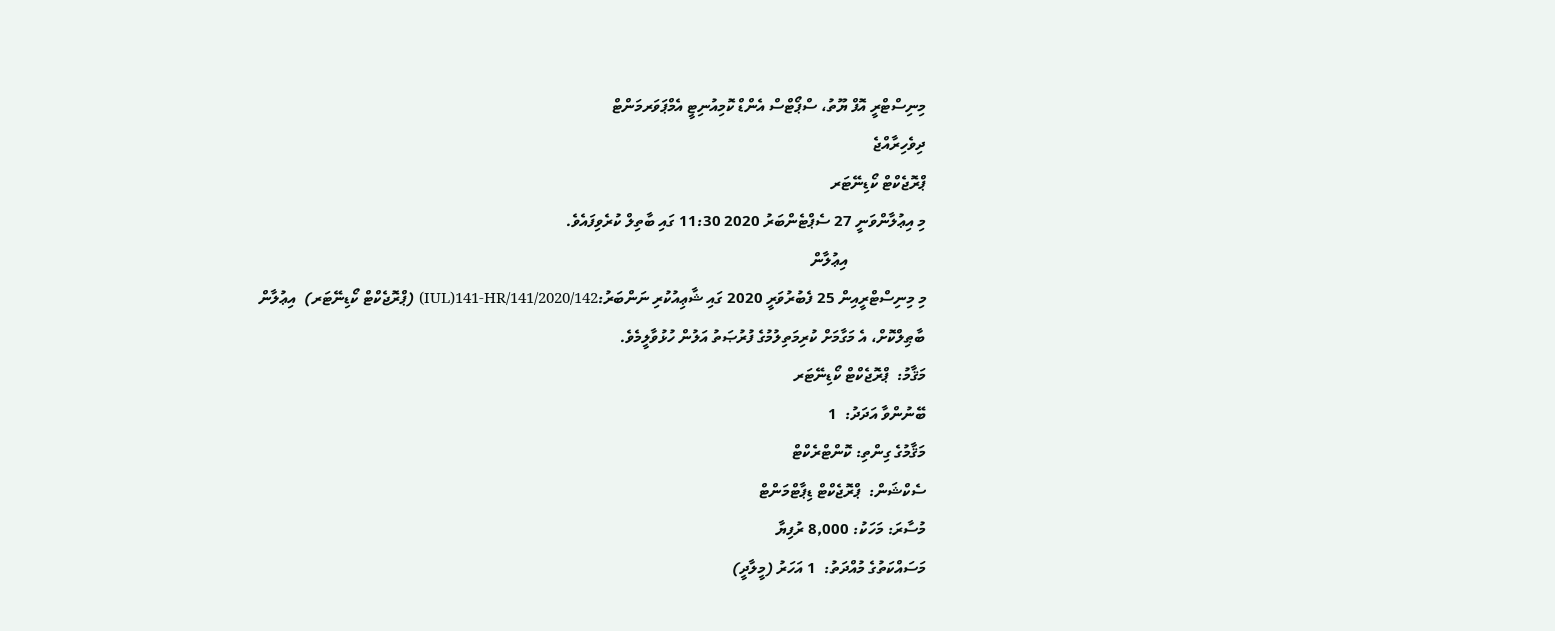މިނިސްޓްރީ އޮފް ޔޫތު، ސްޕޯޓްސް އެންޑް ކޮމިއުނިޓީ އެމްޕަވަރމަންޓް
ދިވެހިރާއްޖެ
ޕްރޮޖެކްޓް ކޯޑިނޭޓަރ
މި އިޢުލާންވަނީ 27 ސެޕްޓެންބަރު 2020 11:30 ގައި ބާތިލް ކުރެވިފައެވެ.
                    އިޢުލާން
މި މިނިސްޓްރީއިން 25 ފެބުރުވަރީ 2020 ގައި ޝާޢިއުކުރި ނަންބަރު:IUL)141-HR/141/2020/142) (ޕްރޮޖެކްޓް ކޯޑިނޭޓަރ)  އިޢުލާން ބާޠިލްކޮށް، އެ މަގާމަށް ކުރިމަތިލުމުގެ ފުރުޞަތު އަލުން ހުޅުވާލީމެވެ.
މަޤާމު:  ޕްރޮޖެކްޓް ކޯޑިނޭޓަރ
ބޭނުންވާ އަދަދު:  1
މަޤާމުގެ ގިންތި: ކޮންޓްރެކްޓް
ސެކްޝަން:  ޕްރޮޖެކްޓް ޑިޕާޓްމަންޓް
މުސާރަ: މަހަކު: 8,000 ރުފިޔާ
މަސައްކަތުގެ މުއްދަތު:  1 އަހަރު (މީލާދީ)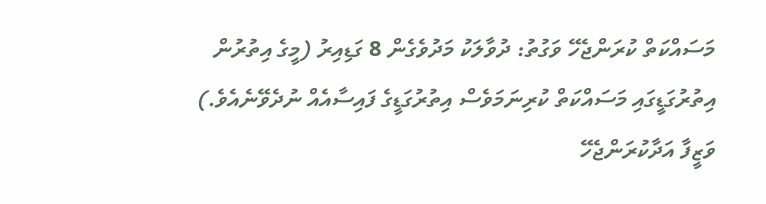މަސައްކަތް ކުރަންޖެހޭ ވަގުތު: ދުވާލަކު މަދުވެގެން 8 ގަޑިއިރު (މީގެ އިތުރުން އިތުރުގަޑީގައި މަސައްކަތް ކުރިނަމަވެސް އިތުރުގަޑީގެ ފައިސާއެއް ނުދެވޭނެއެވެ.)
ވަޒީފާ އަދާކުރަންޖެހޭ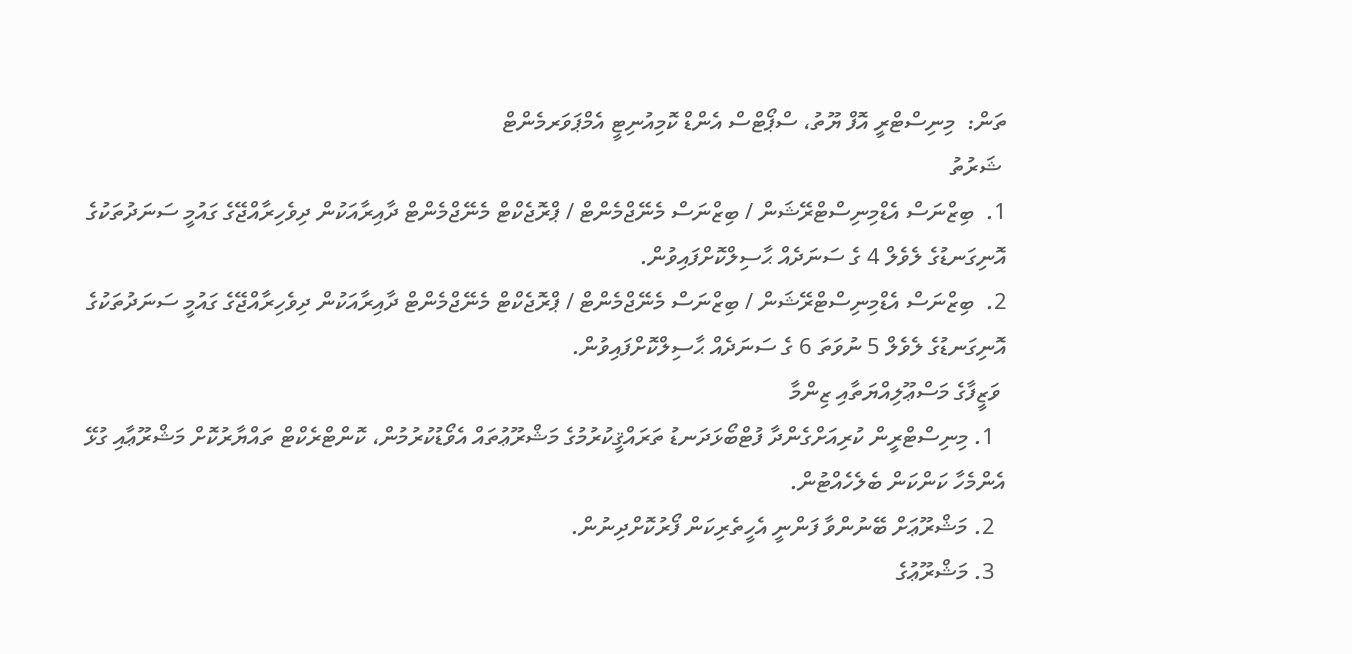ތަން:  މިނިސްޓްރީ އޮފް ޔޫތު، ސްޕޯޓްސް އެންޑް ކޮމިއުނިޓީ އެމްޕަވަރމެންޓް
 ޝަރުތު
1.  ބިޒްނަސް އެޑްމިނިސްޓްރޭޝަން / ބިޒްނަސް މެނޭޖްމެންޓް / ޕްރޮޖެކްޓް މެނޭޖްމެންޓް ދާއިރާއަކުން ދިވެހިރާއްޖޭގެ ގައުމީ ސަނަދުތަކުގެ އޮނިގަނޑުގެ ލެވެލް 4 ގެ ސަނަދެއް ޙާސިލްކޮށްފައިވުން.
2.  ބިޒްނަސް އެޑްމިނިސްޓްރޭޝަން / ބިޒްނަސް މެނޭޖްމެންޓް / ޕްރޮޖެކްޓް މެނޭޖްމެންޓް ދާއިރާއަކުން ދިވެހިރާއްޖޭގެ ގައުމީ ސަނަދުތަކުގެ އޮނިގަނޑުގެ ލެވެލް 5 ނުވަތަ 6 ގެ ސަނަދެއް ޙާސިލްކޮށްފައިވުން.
 ވަޒީފާގެ މަސްޢޫލިއްޔަތާއި ޒިންމާ
  1. މިނިސްޓްރީން ކުރިއަށްގެންދާ ފުޓްބޯޅަދަނޑު ތަރައްޤީކުރުމުގެ މަޝްރޫޢުތައް އެވޯޑުކުރުމުން، ކޮންޓްރެކްޓް ތައްޔާރުކޮށް މަޝްރޫޢާއި ގުޅޭ އެންމެހާ ކަންކަން ބެލެހެއްޓުން.
  2. މަޝްރޫޢަށް ބޭނުންވާ ފަންނީ އެހީތެރިކަން ފޯރުކޮށްދިނުން.
  3. މަޝްރޫޢުގެ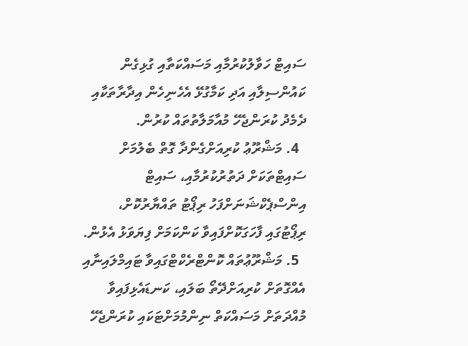ސައިޓް ހަވާލުކުރުމާއި މަސައްކަތާއި ގުޅިގެން ކައުންސިލާއި އަދި ކަމާގުޅޭ އެހެނިހެން އިދާރާތަކާއި ދެމެދު ކުރަންޖެހޭ މުއާމަލާތުތައް ކުރުން.
  4. މަޝްރޫޢު ކުރިއަށްގެންދާ ގޮތް ބެލުމަށް ސައިޓްތަކަށް ދަތުރުކުރުމާއި، ސައިޓް އިންސްޕެކްޝަނަށްފަހު ރިޕޯޓު ތައްޔާރުކޮށް، ރިޕޯޓުގައި ފާހަގަކޮށްފައިވާ ކަންކަމަށް ފިޔަވަޅު އެޅުން.
  5. މަޝްރޫޢުތައް ކޮންޓްރެކްޓްގައިވާ ޓައިމްލައިނާއި އެއްގޮތަށް ކުރިއަށްދޭތޯ ބަލައި، ކަނޑައެޅިފައިވާ މުއްދަތަށް މަސައްކަތް ނިންމުމަށްޓަކައި ކުރަންޖެހޭ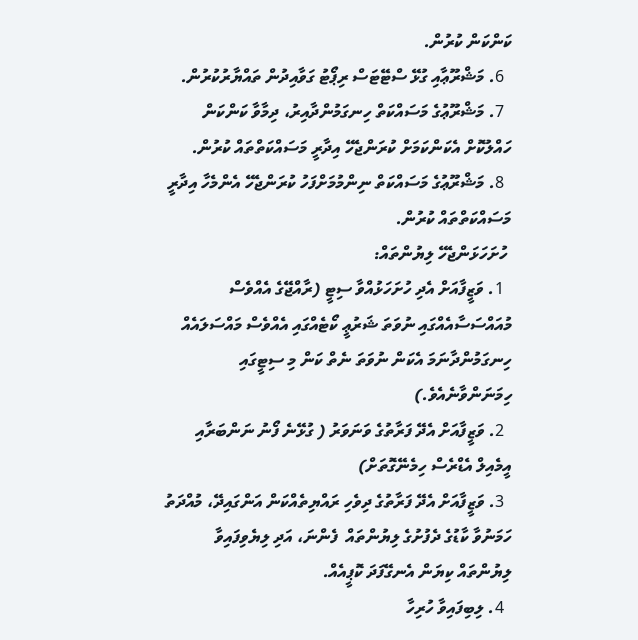ކަންކަން ކުރުން.
  6. މަޝްރޫޢާއި ގުޅޭ ސްޓޭޓަސް ރިޕޯޓު ގަވާއިދުން ތައްޔާރުކުރުން.
  7. މަޝްރޫޢުގެ މަސައްކަތް ހިނގަމުންދާއިރު، ދިމާވާ ކަންކަން ހައްލުކޮށް އެކަންކަމަށް ކުރަންޖެހޭ އިދާރީ މަސައްކަތްތައް ކުރުން.
  8. މަޝްރޫޢުގެ މަސައްކަތް ނިންމުމަށްފަހު ކުރަންޖެހޭ އެންމެހާ އިދާރީ މަސައްކަތްތައް ކުރުން.
 ހުށަހަޅަންޖެހޭ ލިޔުންތައް:
  1. ވަޒީފާއަށް އެދި ހުށަހަޅުއްވާ ސިޓީ (ރާއްޖޭގެ އެއްވެސް މުއައްސަސާއެއްގައި ނުވަތަ ޝަރުޢީ ކޯޓެއްގައި އެއްވެސް މައްސަލައެއް ހިނގަމުންދާނަމަ އެކަން ނުވަތަ ނެތް ކަން މި ސިޓީގައި ހިމަނަންވާނެއެވެ.)
  2. ވަޒީފާއަށް އެދޭ ފަރާތުގެ ވަނަވަރު ( ގުޅޭނެ ފޯނު ނަންބަރާއި އީމެއިލް އެޑްރެސް ހިމެނޭގޮތަށް)
  3. ވަޒީފާއަށް އެދޭ ފަރާތުގެ ދިވެހި ރައްޔިތެއްކަން އަންގައިދޭ، މުއްދަތު ހަމަނުވާ ކާޑުގެ ދެފުށުގެ ލިޔުންތައް  ފެންނަ، އަދި ލިޔެވިފައިވާ ލިޔުންތައް ކިޔަން އެނގޭފަދަ ކޮޕީއެއް.
  4. ލިބިފައިވާ ހުރިހާ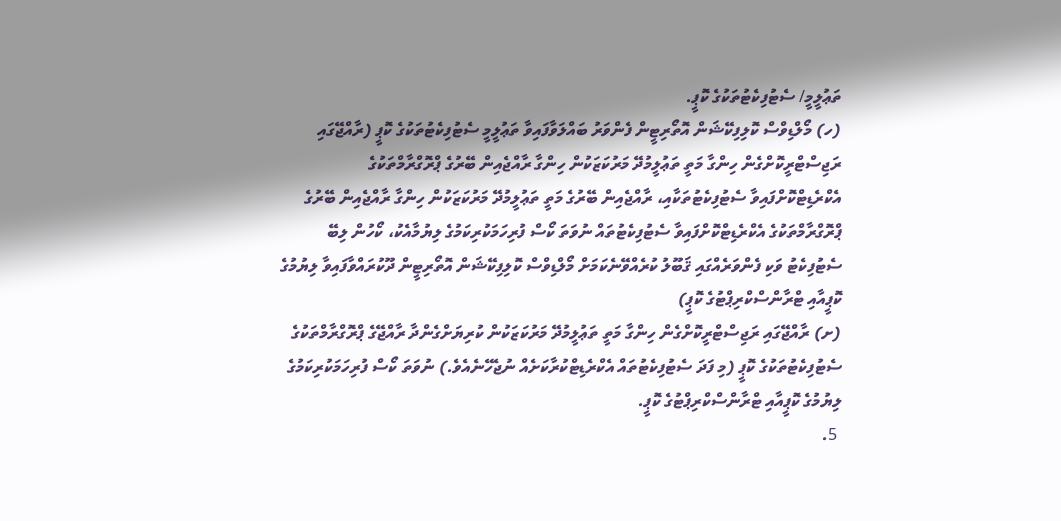ތަޢުލީމީ/ ސެޓުފިކެޓުތަކުގެ ކޮޕީ.
(ހ) މޯލްޑިވްސް ކޮލިފިކޭޝަން އޮތޯރިޓީން ފެންވަރު ބައްލަވާފައިވާ ތަޢުލީމީ ސެޓުފިކެޓުތަކުގެ ކޮޕީ (ރާއްޖޭގައި ރަޖިސްޓްރީކޮށްގެން ހިންގާ މަތީ ތަޢުލީމުދޭ މަރުކަޒަކުން ހިންގާ ރާއްޖެއިން ބޭރުގެ ޕްރޮގްރާމްތަކުގެ އެކްރެޑިޓްކޮށްފައިވާ ސެޓުފިކެޓުތަކާއި، ރާއްޖެއިން ބޭރުގެ މަތީ ތަޢުލީމުދޭ މަރުކަޒަކުން ހިންގާ ރާއްޖެއިން ބޭރުގެ ޕްރޮގްރާމްތަކުގެ އެކްރެޑިޓްކޮށްފައިވާ ސެޓުފިކެޓުތައް ނުވަތަ ކޯސް ފުރިހަމަކުރިކަމުގެ ލިޔުމާއެކު، ކޯހުން ލިބޭ ސެޓުފިކެޓު ވަކި ފެންވަރެއްގައި ޤަބޫލު ކުރެއްވޭނެކަމަށް މޯލްޑިވްސް ކޮލިފިކޭޝަން އޮތޯރިޓީން ދޫކުރައްވާފައިވާ ލިޔުމުގެ ކޮޕީއާއި ޓްރާންސްކްރިޕްޓުގެ ކޮޕީ)
(ށ) ރާއްޖޭގައި ރަޖިސްޓްރީކޮށްގެން ހިންގާ މަތީ ތަޢުލީމުދޭ މަރުކަޒަކުން ކުރިޔަށްގެންދާ ރާއްޖޭގެ ޕްރޮގްރާމްތަކުގެ ސެޓުފިކެޓުތަކުގެ ކޮޕީ (މި ފަދަ ސެޓުފިކެޓުތައް އެކްރެޑިޓްކުރާކަށެއް ނުޖެހޭނެއެވެ.) ނުވަތަ ކޯސް ފުރިހަމަކުރިކަމުގެ ލިޔުމުގެ ކޮޕީއާއި ޓްރާންސްކްރިޕްޓުގެ ކޮޕީ.
 5.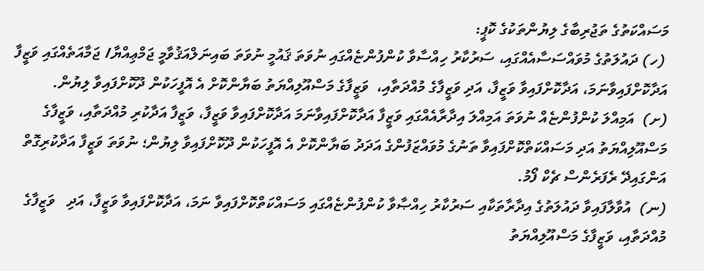މަސައްކަތުގެ ތަޖުރިބާގެ ލިޔުންތަކުގެ ކޮޕީ:
 (ހ) ދައުލަތުގެ މުވައްސަސާއެއްގައި، ސަރުކާރު ހިއްސާވާ ކުންފުންޏެއްގައި ނުވަތަ ޤައުމީ ނުވަތަ ބައިނަލްއަޤުވާމީ ޖަމްޢިއްޔާ/ ޖަމާއަތެއްގައި ވަޒީފާ އަދާކޮށްފައިވާނަމަ، އަދާކޮށްފައިވާ ވަޒީފާ، އަދި ވަޒީފާގެ މުއްދަތާއި،  ވަޒީފާގެ މަސްއޫލިއްޔަތު ބަޔާންކޮށް އެ އޮފީހަކުން ދޫކޮށްފައިވާ ލިޔުން.
(ށ)  އަމިއްލަ ކުންފުންޏެއް ނުވަތަ އަމިއްލަ އިދާރާއެއްގައި ވަޒީފާ އަދާކޮށްފައިވާނަމަ އަދާކޮށްފައިވާ ވަޒީފާ، ވަޒީފާ އަދާކުރި މުއްދަތާއި، ވަޒީފާގެ މަސްއޫލިއްޔަތު އަދި މަސައްކަތްކޮށްފައިވާ ތަނުގެ މުވައްޒަފުންގެ އަދަދު ބަޔާންކޮށް އެ އޮފީހަކުން ދޫކޮށްފައިވާ ލިޔުން؛ ނުވަތަ ވަޒީފާ އަދާކުރިގޮތް އަންގައިދޭ ރެފަރެންސް ޗެކް ފޯމު.
(ނ)  އުވާލާފައިވާ ދައުލަތުގެ އިދާރާތަކާއި ސަރުކާރު ހިއްޞާވާ ކުންފުންޏެއްގައި މަސައްކަތްކޮށްފައިވާ ނަމަ، އަދާކޮށްފައިވާ ވަޒީފާ، އަދި   ވަޒީފާގެ މުއްދަތާއި، ވަޒީފާގެ މަސްއޫލިއްޔަތު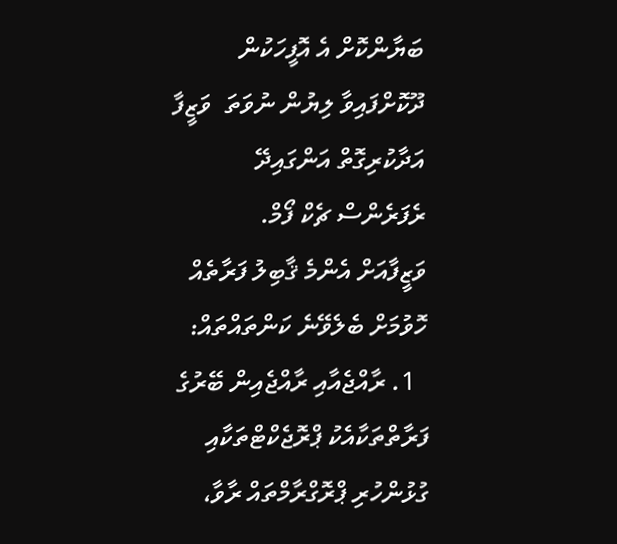ބަޔާންކޮށް އެ އޮފީހަކުން ދޫކޮށްފައިވާ ލިޔުން ނުވަތަ  ވަޒީފާ އަދާކުރިގޮތް އަންގައިދޭ ރެފަރެންސް ޗެކް ފޯމް.
ވަޒީފާއަށް އެންމެ ޤާބިލު ފަރާތެއް ހޮވުމަށް ބެލެވޭނެ ކަންތައްތައް:
  1. ރާއްޖެއާއި ރާއްޖެއިން ބޭރުގެ ފަރާތްތަކާއެކު ޕްރޮޖެކްޓްތަކާއި  ގުޅުންހުރި ޕްރޮގްރާމްތައް ރާވާ،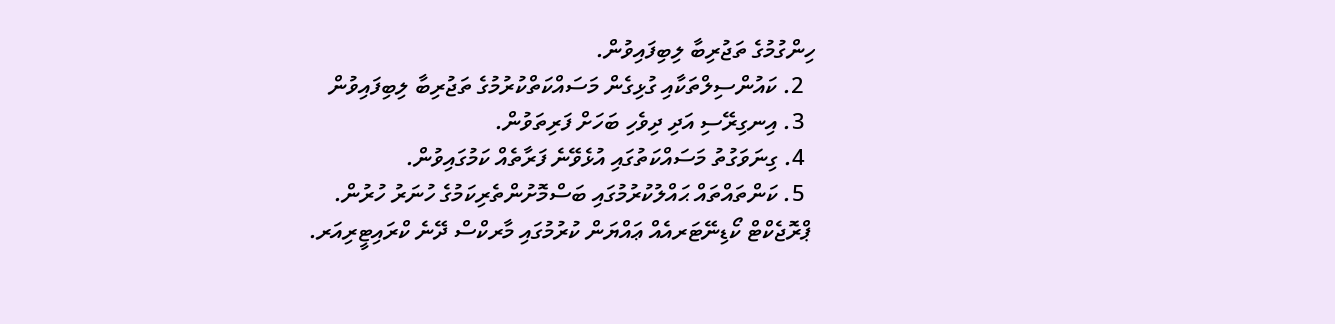ހިންގުމުގެ ތަޖުރިބާ ލިބިފައިވުން.
  2. ކައުންސިލްތަކާއި ގުޅިގެން މަސައްކަތްކުރުމުގެ ތަޖުރިބާ ލިބިފައިވުން
  3. އިނގިރޭސި އަދި ދިވެހި ބަހަށް ފަރިތަވުން.
  4. ގިނަވަގުތު މަސައްކަތުގައި އުޅެވޭނެ ފަރާތެއް ކަމުގައިވުން.
  5. ކަންތައްތައް ޙައްލުކުރުމުގައި ބަސްމޮށުންތެރިކަމުގެ ހުނަރު ހުރުން.
 ޕްރޮޖެކްޓް ކޯޑިނޭޓަރއެއް ޢައްޔަން ކުރުމުގައި މާރކްސް ދޭނެ ކްރައިޓީރިއަރ.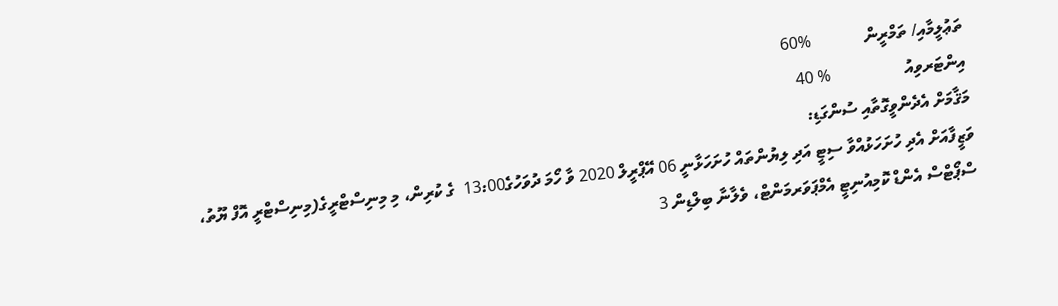ތަޢުލީމާއި/ ތަމްރީން             %60
އިންޓަރވިއު                  % 40
މަޤާމަށް އެދެންވީގޮތާއި ސުންގަޑި:
ވަޒީފާއަށް އެދި ހުށަހަޅުއްވާ ސިޓީ އަދި ލިޔުންތައް ހުށަހަޅާނީ 06 އޭޕްރީލް 2020 ވާ ހޯމަ ދުވަހުގެ13:00  ގެ ކުރިން، މި މިނިސްޓްރީގެ(މިނިސްޓްރީ އޮފް ޔޫތު، ސްޕޯޓްސް އެންޑް ކޮމިއުނިޓީ އެމްޕަވަރމަންޓް، ވެލާނާ ބިލްޑިން 3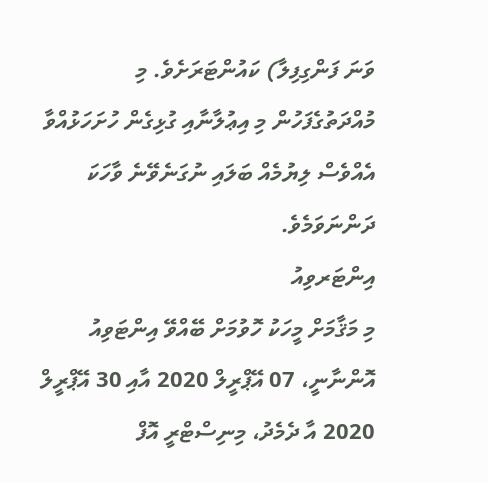ވަނަ ފަންގިފިލާ) ކައުންޓަރަށެވެ. މި މުއްދަތުގެފަހުން މި އިޢުލާނާއި ގުޅިގެން ހުށަހަޅުއްވާ އެއްވެސް ލިޔުމެއް ބަލައި ނުގަނެވޭނެ ވާހަކަ ދަންނަވަމެވެ.
އިންޓަރވިއު
މި މަޤާމަށް މީހަކު ހޮވުމަށް ބޭއްވޭ އިންޓަވިއު  އޮންނާނީ، 07 އޭޕްރީލް 2020 އާއި 30 އޭޕްރީލް 2020 އާ ދެމެދު، މިނިސްޓްރީ އޮފް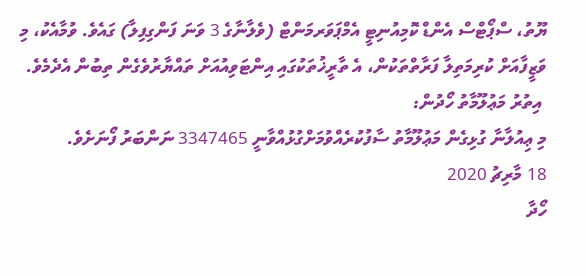ޔޫތު، ސްޕޯޓްސް އެންޑް ކޮމިއުނިޓީ އެމްޕަވަރމަންޓް (ވެލާނާގެ 3 ވަނަ ފަންގިފިލާ) ގައެވެ. ވުމާއެކު، މި ވަޒީފާއަށް ކުރިމަތިލާ ފަރާތްތަކުން، އެ ތާރީޚުތަކުގައި އިންޓަވިއުއަށް ތައްޔާރުވެގެން ތިބުން އެދެމެވެ.
 އިތުރު މަޢުލޫމާތު ހޯދުން:
މި ޢިއުލާނާ ގުޅިގެން މަޢުލޫމާތު ސާފުކުރެއްވުމަށްގުޅުއްވާނީ 3347465 ނަންބަރު ފޯނަށެވެ.
18 މާރިޗު 2020
ހޯދާ